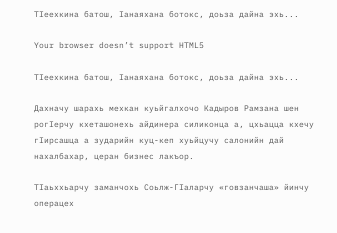ТIеехкина батош, Iанаяхана ботокс, доьза дайна эхь...

Your browser doesn’t support HTML5

ТIеехкина батош, Iанаяхана ботокс, доьза дайна эхь...

Дахначу шарахь мехкан куьйгалхочо Кадыров Рамзана шен рогIерчу кхеташонехь айдинера силиконца а, цхьацца кхечу гIирсашца а зударийн куц-кеп хуьйцучу салонийн дай нахалбахар, церан бизнес лакъор.

ТIаьххьарчу заманчохь Соьлж-ГIаларчу «говзанчаша» йинчу операцех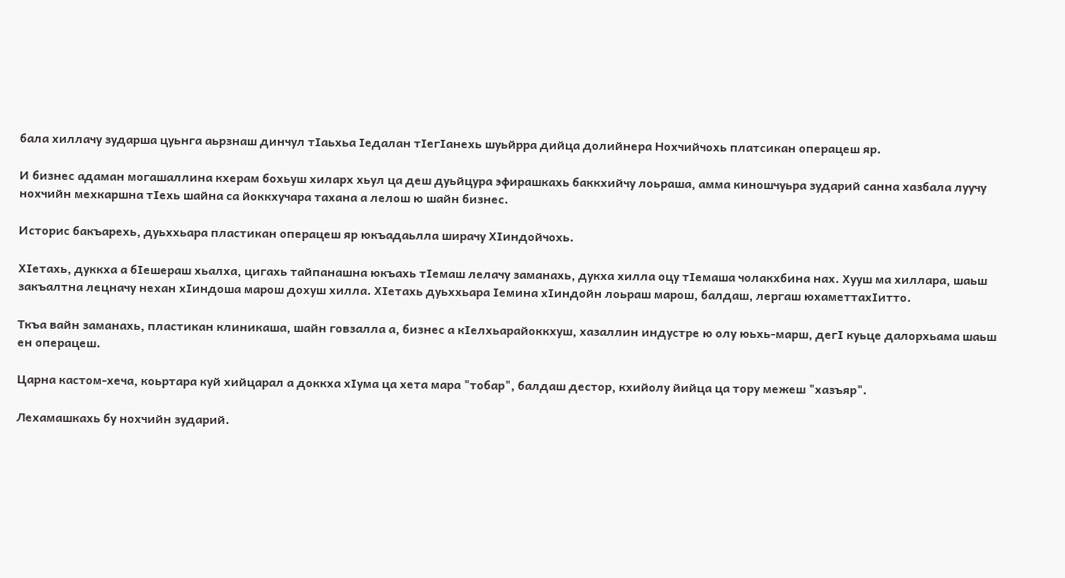бала хиллачу зударша цуьнга аьрзнаш динчул тIаьхьа Iедалан тIегIанехь шуьйрра дийца долийнера Нохчийчохь платсикан операцеш яр.

И бизнес адаман могашаллина кхерам бохьуш хиларх хьул ца деш дуьйцура эфирашкахь баккхийчу лоьраша, амма киношчуьра зударий санна хазбала луучу нохчийн мехкаршна тIехь шайна са йоккхучара тахана а лелош ю шайн бизнес.

Историс бакъарехь, дуьххьара пластикан операцеш яр юкъадаьлла ширачу ХIиндойчохь.

ХIетахь, дуккха а бIешераш хьалха, цигахь тайпанашна юкъахь тIемаш лелачу заманахь, дукха хилла оцу тIемаша чолакхбина нах. Хууш ма хиллара, шаьш закъалтна лецначу нехан хIиндоша марош дохуш хилла. ХIетахь дуьххьара Iемина хIиндойн лоьраш марош, балдаш, лергаш юхаметтахIитто.

Ткъа вайн заманахь, пластикан клиникаша, шайн говзалла а, бизнес а кIелхьарайоккхуш, хазаллин индустре ю олу юьхь-марш, дегI куьце далорхьама шаьш ен операцеш.

Царна кастом-хеча, коьртара куй хийцарал а доккха хIума ца хета мара "тобар", балдаш дестор, кхийолу йийца ца тору межеш "хазъяр".

Лехамашкахь бу нохчийн зударий.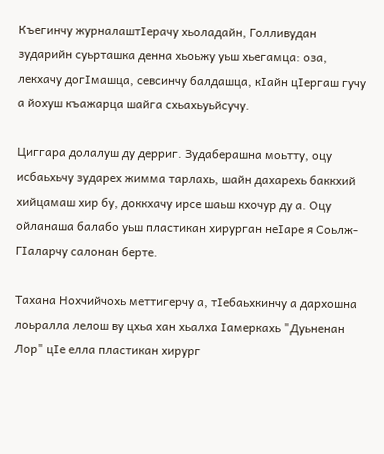Къегинчу журналаштIерачу хьоладайн, Голливудан зударийн суьрташка денна хьоьжу уьш хьегамца: оза, лекхачу догIмашца, севсинчу балдашца, кIайн цIергаш гучу а йохуш къажарца шайга схьахьуьйсучу.

Циггара долалуш ду дерриг. Зудаберашна моьтту, оцу исбаьхьчу зударех жимма тарлахь, шайн дахарехь баккхий хийцамаш хир бу, доккхачу ирсе шаьш кхочур ду а. Оцу ойланаша балабо уьш пластикан хирурган неIаре я Соьлж-ГIаларчу салонан берте.

Тахана Нохчийчохь меттигерчу а, тIебаьхкинчу а дархошна лоьралла лелош ву цхьа хан хьалха Iамеркахь "Дуьненан Лор" цIе елла пластикан хирург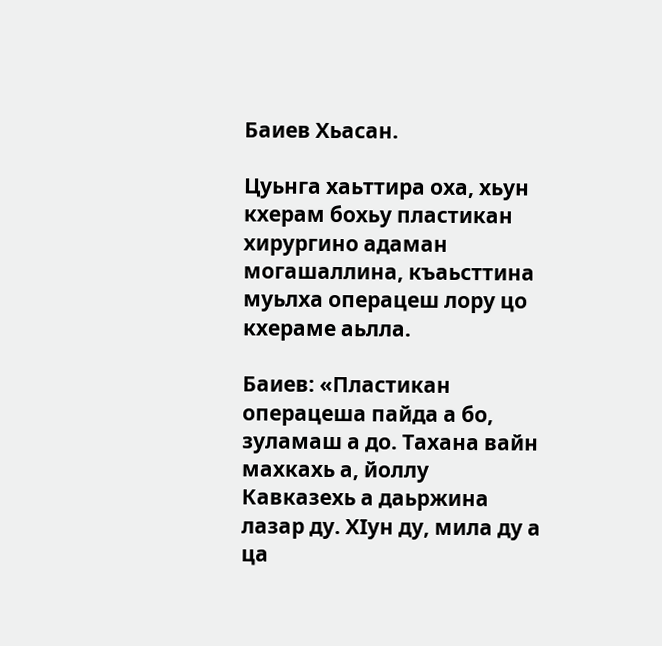Баиев Хьасан.

Цуьнга хаьттира оха, хьун кхерам бохьу пластикан хирургино адаман могашаллина, къаьсттина муьлха операцеш лору цо кхераме аьлла.

Баиев: «Пластикан операцеша пайда а бо, зуламаш а до. Тахана вайн махкахь а, йоллу Кавказехь а даьржина лазар ду. ХIун ду, мила ду а ца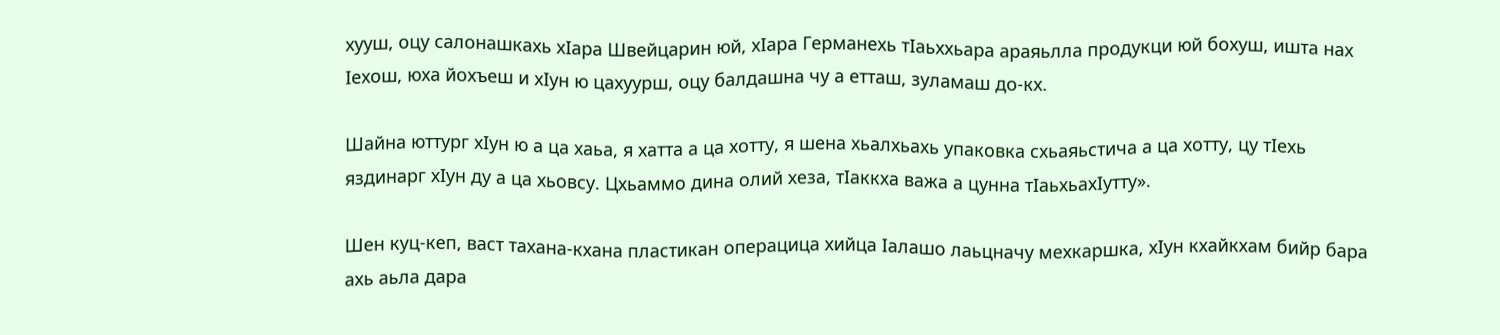хууш, оцу салонашкахь хIара Швейцарин юй, хIара Германехь тIаьххьара араяьлла продукци юй бохуш, ишта нах Iехош, юха йохъеш и хIун ю цахуурш, оцу балдашна чу а етташ, зуламаш до-кх.

Шайна юттург хIун ю а ца хаьа, я хатта а ца хотту, я шена хьалхьахь упаковка схьаяьстича а ца хотту, цу тIехь яздинарг хIун ду а ца хьовсу. Цхьаммо дина олий хеза, тIаккха важа а цунна тIаьхьахIутту».

Шен куц-кеп, васт тахана-кхана пластикан операцица хийца Iалашо лаьцначу мехкаршка, хIун кхайкхам бийр бара ахь аьла дара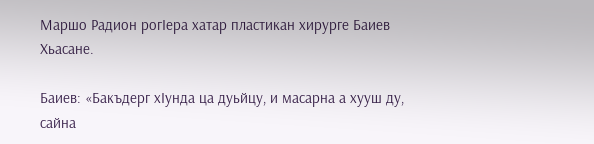Маршо Радион рогIера хатар пластикан хирурге Баиев Хьасане.

Баиев: «Бакъдерг хIунда ца дуьйцу, и масарна а хууш ду, сайна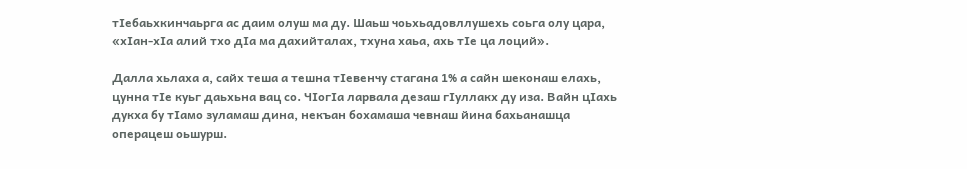тIебаьхкинчаьрга ас даим олуш ма ду. Шаьш чоьхьадовллушехь соьга олу цара, «хIан-хIа алий тхо дIа ма дахийталах, тхуна хаьа, ахь тIе ца лоций».

Далла хьлаха а, сайх теша а тешна тIевенчу стагана 1% а сайн шеконаш елахь, цунна тIе куьг даьхьна вац со. ЧIогIа ларвала дезаш гIуллакх ду иза. Вайн цIахь дукха бу тIамо зуламаш дина, некъан бохамаша чевнаш йина бахьанашца операцеш оьшурш.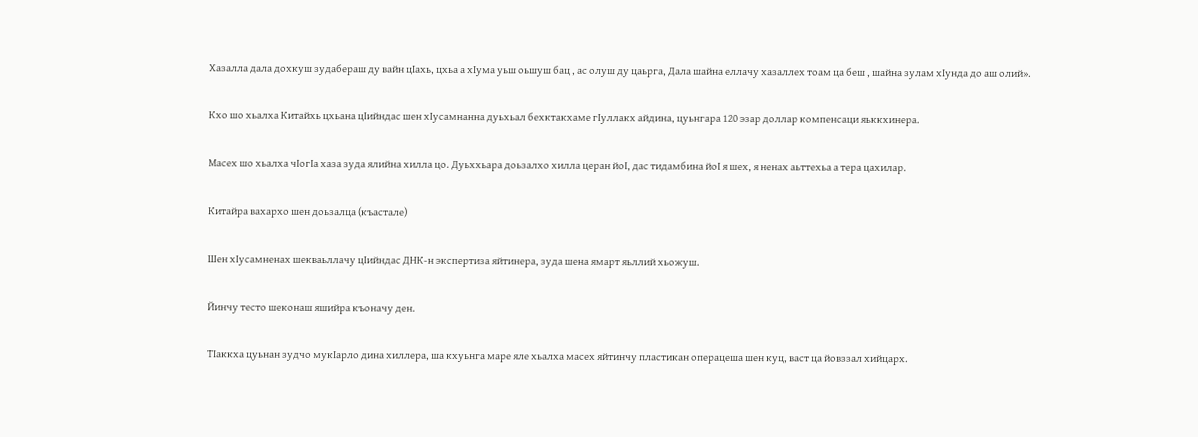Хазалла дала дохкуш зудабераш ду вайн цIахь, цхьа а хIума уьш оьшуш бац , ас олуш ду цаьрга, Дала шайна еллачу хазаллех тоам ца беш , шайна зулам хIунда до аш олий».

Кхо шо хьалха Китайхь цхьана цIийндас шен хIусамнанна дуьхьал бехктакхаме гIуллакх айдина, цуьнгара 120 эзар доллар компенсаци яьккхинера.

Масех шо хьалха чIогIа хаза зуда ялийна хилла цо. Дуьххьара доьзалхо хилла церан йоI, дас тидамбина йоI я шех, я ненах аьттехьа а тера цахилар.

Китайра вахархо шен доьзалца (къастале)

Шен хIусамненах шекваьллачу цIийндас ДНК-н экспертиза яйтинера, зуда шена ямарт яьллий хьожуш.

Йинчу тесто шеконаш яшийра къоначу ден.

ТIаккха цуьнан зудчо мукIарло дина хиллера, ша кхуьнга маре яле хьалха масех яйтинчу пластикан операцеша шен куц, васт ца йовззал хийцарх.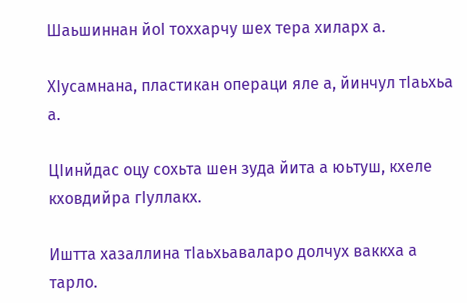Шаьшиннан йоI тоххарчу шех тера хиларх а.

ХIусамнана, пластикан операци яле а, йинчул тIаьхьа а.

ЦIинйдас оцу сохьта шен зуда йита а юьтуш, кхеле кховдийра гIуллакх.

Иштта хазаллина тIаьхьаваларо долчух ваккха а тарло.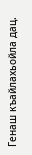Генаш къайлахьойла дац.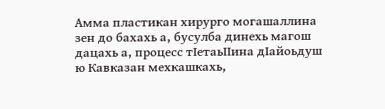Амма пластикан хирурго могашаллина зен до бахахь а, бусулба динехь магош дацахь а, процесс тIетаьIIина дIайоьдуш ю Кавказан мехкашкахь,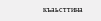къаьсттина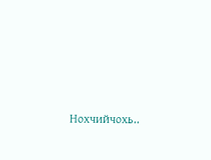Нохчийчохь..